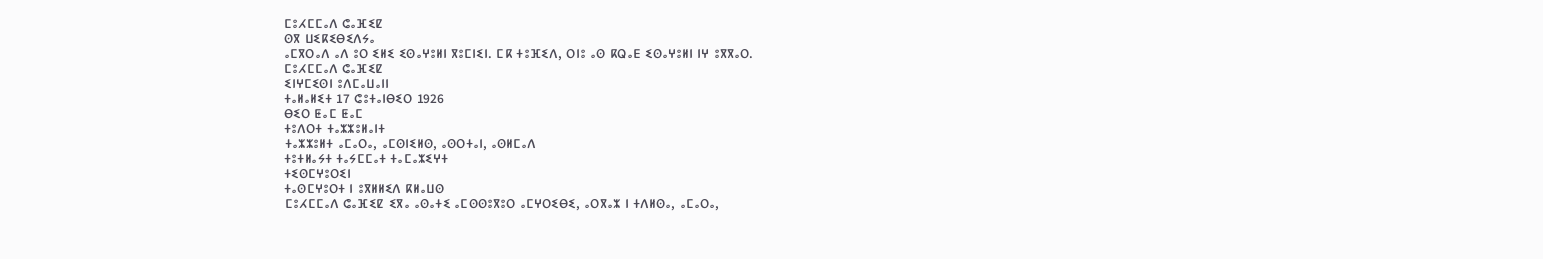ⵎⵓⵃⵎⵎⴰⴷ ⵛⴰⴼⵉⵇ
ⵙⴳ ⵡⵉⴽⵉⴱⵉⴷⵢⴰ
ⴰⵎⴳⵔⴰⴷ ⴰⴷ ⵓⵔ ⵉⵍⵉ ⵉⵙⴰⵖⵓⵍⵏ ⴳⵓⵎⵏⵉⵏ. ⵎⴽ ⵜⵓⴼⵉⴷ, ⵔⵏⵓ ⴰⵙ ⴽⵕⴰⴹ ⵉⵙⴰⵖⵓⵍⵏ ⵏⵖ ⵓⴳⴳⴰⵔ.
ⵎⵓⵃⵎⵎⴰⴷ ⵛⴰⴼⵉⵇ
ⵉⵏⵖⵎⵉⵙⵏ ⵓⴷⵎⴰⵡⴰⵏⵏ
ⵜⴰⵍⴰⵍⵉⵜ 17 ⵛⵓⵜⴰⵏⴱⵉⵔ 1926
ⴱⵉⵔ ⵟⴰⵎ ⵟⴰⵎ
ⵜⵓⴷⵔⵜ ⵜⴰⵣⵣⵓⵍⴰⵏⵜ
ⵜⴰⵣⵣⵓⵍⵜ ⴰⵎⴰⵔⴰ, ⴰⵎⵙⵏⵉⵍⵙ, ⴰⵙⵔⵜⴰⵏ, ⴰⵙⵍⵎⴰⴷ
ⵜⵓⵜⵍⴰⵢⵜ ⵜⴰⵢⵎⵎⴰⵜ ⵜⴰⵎⴰⵣⵉⵖⵜ
ⵜⵉⵙⵎⵖⵓⵔⵉⵏ
ⵜⴰⵙⵎⵖⵓⵔⵜ ⵏ ⵓⴳⵍⵍⵉⴷ ⴽⵍⴰⵡⵙ
ⵎⵓⵃⵎⵎⴰⴷ ⵛⴰⴼⵉⵇ ⵉⴳⴰ ⴰⵙⴰⵜⵉ ⴰⵎⵙⵙⵓⴳⵓⵔ ⴰⵎⵖⵔⵉⴱⵉ, ⴰⵔⴳⴰⵣ ⵏ ⵜⴷⵍⵙⴰ, ⴰⵎⴰⵔⴰ,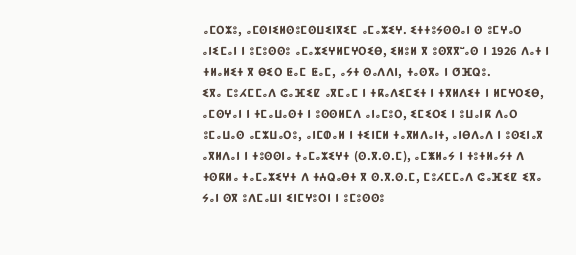ⴰⵎⵔⵣⵓ, ⴰⵎⵙⵏⵉⵍⵙⵓⵎⵙⵡⵉⵏⴳⵉⵎ ⴰⵎⴰⵣⵉⵖ. ⵉⵜⵜⵓⵢⵙⵙⴰⵏ ⵙ ⵓⵎⵖⴰⵔ ⴰⵏⵉⵎⴰⵏ ⵏ ⵓⵎⵓⵙⵙⵓ ⴰⵎⴰⵣⵉⵖⵍⵎⵖⵔⵉⴱ, ⵉⵍⵓⵍ ⴳ ⵓⵙⴳⴳⵯⴰⵙ ⵏ 1926 ⴷⴰⵜ ⵏ ⵜⵍⴰⵍⵉⵜ ⴳ ⴱⵉⵔ ⵟⴰⵎ ⵟⴰⵎ, ⴰⵢⵜ ⵙⴰⴷⴷⵏ, ⵜⴰⵙⴳⴰ ⵏ ⵚⴼⵕⵓ.
ⵉⴳⴰ ⵎⵓⵃⵎⵎⴰⴷ ⵛⴰⴼⵉⵇ ⴰⴳⵎⴰⵎ ⵏ ⵜⴽⴰⴷⵉⵎⵉⵜ ⵏ ⵜⴳⵍⴷⵉⵜ ⵏ ⵍⵎⵖⵔⵉⴱ, ⴰⵎⵙⵖⴰⵏ ⵏ ⵜⵎⴰⵡⴰⵙⵜ ⵏ ⵓⵙⵙⵍⵎⴷ ⴰⵏⴰⵎⵓⵔ, ⵉⵎⵉⵔⵉ ⵏ ⵓⵡⴰⵏⴽ ⴷⴰⵔ ⵓⵎⴰⵡⴰⵙ ⴰⵎⵣⵡⴰⵔⵓ, ⴰⵏⵎⵀⴰⵍ ⵏ ⵜⵉⵏⵎⵍ ⵜⴰⴳⵍⴷⴰⵏⵜ, ⴰⵏⴱⴷⴰⴷ ⵏ ⵓⵙⵉⵏⴰⴳ ⴰⴳⵍⴷⴰⵏ ⵏ ⵜⵓⵙⵙⵏⴰ ⵜⴰⵎⴰⵣⵉⵖⵜ (ⵙ.ⴳ.ⵙ.ⵎ), ⴰⵎⵥⵍⴰⵢ ⵏ ⵜⵓⵜⵍⴰⵢⵜ ⴷ ⵜⵙⴽⵍⴰ ⵜⴰⵎⴰⵣⵉⵖⵜ ⴷ ⵜⵄⵕⴰⴱⵜ ⴳ ⵙ.ⴳ.ⵙ.ⵎ, ⵎⵓⵃⵎⵎⴰⴷ ⵛⴰⴼⵉⵇ ⵉⴳⴰ ⵢⴰⵏ ⵙⴳ ⵓⴷⵎⴰⵡⵏ ⵉⵏⵎⵖⵓⵔⵏ ⵏ ⵓⵎⵓⵙⵙⵓ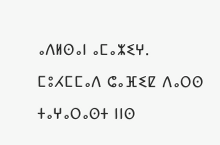ⴰⴷⵍⵙⴰⵏ ⴰⵎⴰⵣⵉⵖ.
ⵎⵓⵃⵎⵎⴰⴷ ⵛⴰⴼⵉⵇ ⴷⴰⵔⵙ ⵜⴰⵖⴰⵔⴰⵙⵜ ⵏⵏⵙ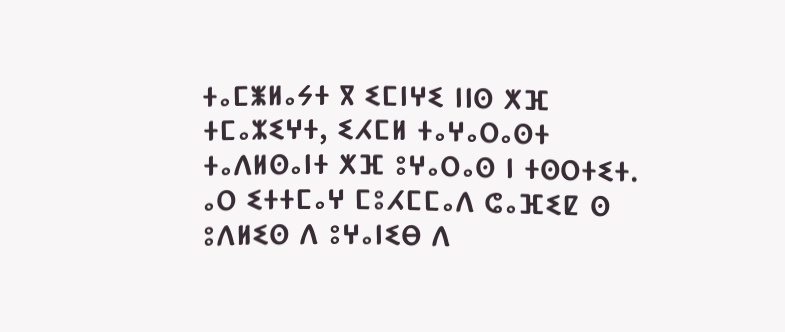ⵜⴰⵎⵥⵍⴰⵢⵜ ⴳ ⵉⵎⵏⵖⵉ ⵏⵏⵙ ⵅⴼ ⵜⵎⴰⵣⵉⵖⵜ, ⵉⵃⵎⵍ ⵜⴰⵖⴰⵔⴰⵙⵜ ⵜⴰⴷⵍⵙⴰⵏⵜ ⵅⴼ ⵓⵖⴰⵔⴰⵙ ⵏ ⵜⵙⵔⵜⵉⵜ. ⴰⵔ ⵉⵜⵜⵎⴰⵖ ⵎⵓⵃⵎⵎⴰⴷ ⵛⴰⴼⵉⵇ ⵙ ⵓⴷⵍⵉⵙ ⴷ ⵓⵖⴰⵏⵉⴱ ⴷ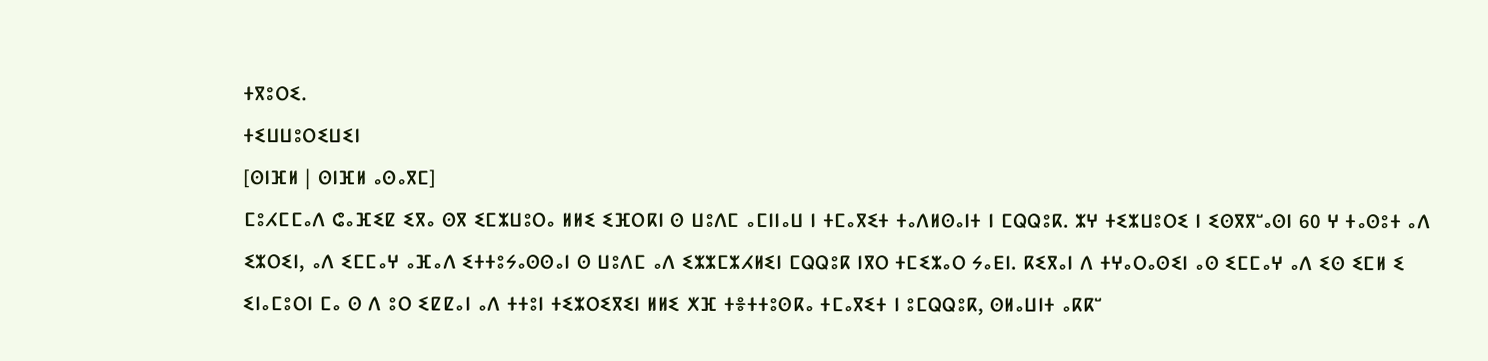ⵜⴳⵓⵔⵉ.
ⵜⵉⵡⵡⵓⵔⵉⵡⵉⵏ
[ⵙⵏⴼⵍ | ⵙⵏⴼⵍ ⴰⵙⴰⴳⵎ]
ⵎⵓⵃⵎⵎⴰⴷ ⵛⴰⴼⵉⵇ ⵉⴳⴰ ⵙⴳ ⵉⵎⵣⵡⵓⵔⴰ ⵍⵍⵉ ⵉⴼⵔⴽⵏ ⵙ ⵡⵓⴷⵎ ⴰⵎⵏⵏⴰⵡ ⵏ ⵜⵎⴰⴳⵉⵜ ⵜⴰⴷⵍⵙⴰⵏⵜ ⵏ ⵎⵕⵕⵓⴽ. ⵣⵖ ⵜⵉⵣⵡⵓⵔⵉ ⵏ ⵉⵙⴳⴳⵯⴰⵙⵏ 60 ⵖ ⵜⴰⵙⵓⵜ ⴰⴷ ⵉⵣⵔⵉⵏ, ⴰⴷ ⵉⵎⵎⴰⵖ ⴰⴼⴰⴷ ⵉⵜⵜⵓⵢⴰⵙⵙⴰⵏ ⵙ ⵡⵓⴷⵎ ⴰⴷ ⵉⵣⵣⵎⵣⵃⵍⵉⵏ ⵎⵕⵕⵓⴽ ⵏⴳⵔ ⵜⵎⵉⵣⴰⵔ ⵢⴰⴹⵏ. ⴽⵉⴳⴰⵏ ⴷ ⵜⵖⴰⵔⴰⵙⵉⵏ ⴰⵙ ⵉⵎⵎⴰⵖ ⴰⴷ ⵉⵙ ⵉⵎⵍ ⵉ ⵉⵏⴰⵎⵓⵔⵏ ⵎⴰ ⵙ ⴷ ⵓⵔ ⵉⵇⵇⴰⵏ ⴰⴷ ⵜⵜⵓⵏ ⵜⵉⵣⵔⵉⴳⵉⵏ ⵍⵍⵉ ⵅⴼ ⵜⴻⵜⵜⵓⵙⴽⴰ ⵜⵎⴰⴳⵉⵜ ⵏ ⵓⵎⵕⵕⵓⴽ, ⵙⵍⴰⵡⵏⵜ ⴰⴽⴽⵯ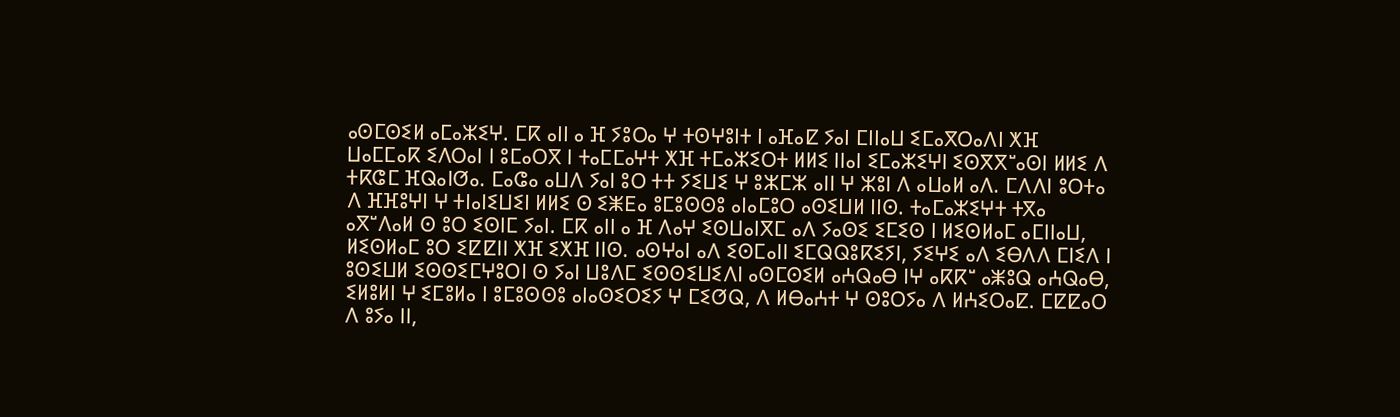ⴰⵙⵎⵙⵉⵍ ⴰⵎⴰⵣⵉⵖ. ⵎⴽ ⴰⵏⵏ ⴰ ⴼ ⵢⵓⵔⴰ ⵖ ⵜⵙⵖⵓⵏⵜ ⵏ ⴰⴼⴰⵇ ⵢⴰⵏ ⵎⵏⵏⴰⵡ ⵉⵎⴰⴳⵔⴰⴷⵏ ⵅⴼ ⵡⴰⵎⵎⴰⴽ ⵉⴷⵔⴰⵏ ⵏ ⵓⵎⴰⵔⴳ ⵏ ⵜⴰⵎⵎⴰⵖⵜ ⵅⴼ ⵜⵎⴰⵣⵉⵔⵜ ⵍⵍⵉ ⵏⵏⴰⵏ ⵉⵎⴰⵣⵉⵖⵏ ⵉⵙⴳⴳⵯⴰⵙⵏ ⵍⵍⵉ ⴷ ⵜⴽⵛⵎ ⴼⵕⴰⵏⵚⴰ. ⵎⴰⵛⴰ ⴰⵡⴷ ⵢⴰⵏ ⵓⵔ ⵜⵜ ⵢⵉⵡⵉ ⵖ ⵓⵣⵎⵣ ⴰⵏⵏ ⵖ ⵣⵓⵏ ⴷ ⴰⵡⴰⵍ ⴰⴷ. ⵎⴷⴷⵏ ⵓⵔⵜⴰ ⴷ ⴼⴼⵓⵖⵏ ⵖ ⵜⵏⴰⵏⵉⵡⵉⵏ ⵍⵍⵉ ⵙ ⵉⵥⴹⴰ ⵓⵎⵓⵙⵙⵓ ⴰⵏⴰⵎⵓⵔ ⴰⵙⵉⵡⵍ ⵏⵏⵙ. ⵜⴰⵎⴰⵣⵉⵖⵜ ⵜⴳⴰ ⴰⴳⵯⴷⴰⵍ ⵙ ⵓⵔ ⵉⵙⵏⵎ ⵢⴰⵏ. ⵎⴽ ⴰⵏⵏ ⴰ ⴼ ⴷⴰⵖ ⵉⵙⵡⴰⵏⴳⵎ ⴰⴷ ⵢⴰⵙⵉ ⵉⵎⵉⵙ ⵏ ⵍⵉⵙⵍⴰⵎ ⴰⵎⵏⵏⴰⵡ, ⵍⵉⵙⵍⴰⵎ ⵓⵔ ⵉⵇⵇⵏⵏ ⵅⴼ ⵉⵅⴼ ⵏⵏⵙ. ⴰⵙⵖⴰⵏ ⴰⴷ ⵉⵙⵎⴰⵏⵏ ⵉⵎⵕⵕⵓⴽⵉⵢⵏ, ⵢⵉⵖⵉ ⴰⴷ ⵉⴱⴷⴷ ⵎⵏⵉⴷ ⵏ ⵓⵙⵉⵡⵍ ⵉⵙⵙⵉⵎⵖⵓⵔⵏ ⵙ ⵢⴰⵏ ⵡⵓⴷⵎ ⵉⵙⵙⵉⵡⵉⴷⵏ ⴰⵙⵎⵙⵉⵍ ⴰⵄⵕⴰⴱ ⵏⵖ ⴰⴽⴽⵯ ⴰⵥⵓⵕ ⴰⵄⵕⴰⴱ, ⵉⵍⵓⵍⵏ ⵖ ⵉⵎⵓⵍⴰ ⵏ ⵓⵎⵓⵙⵙⵓ ⴰⵏⴰⵙⵉⵔⵉⵢ ⵖ ⵎⵉⵚⵕ, ⴷ ⵍⴱⴰⵄⵜ ⵖ ⵙⵓⵔⵢⴰ ⴷ ⵍⵄⵉⵔⴰⵇ. ⵎⵇⵇⴰⵔ ⴷ ⵓⵢⴰ ⵏⵏ,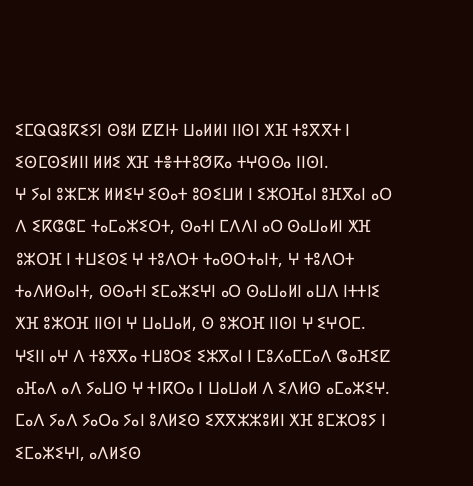ⵉⵎⵕⵕⵓⴽⵉⵢⵏ ⵙⵓⵍ ⵇⵇⵏⵜ ⵡⴰⵍⵍⵏ ⵏⵏⵙⵏ ⵅⴼ ⵜⵓⴳⴳⵜ ⵏ ⵉⵙⵎⵙⵉⵍⵏⵏ ⵍⵍⵉ ⵅⴼ ⵜⴻⵜⵜⵓⵚⴽⴰ ⵜⵖⵙⵙⴰ ⵏⵏⵙⵏ.
ⵖ ⵢⴰⵏ ⵓⵣⵎⵣ ⵍⵍⵉⵖ ⵉⵙⴰⵜ ⵓⵙⵉⵡⵍ ⵏ ⵉⵣⵔⴼⴰⵏ ⵓⴼⴳⴰⵏ ⴰⵔ ⴷ ⵉⴽⵛⵛⵎ ⵜⴰⵎⴰⵣⵉⵔⵜ, ⵙⴰⵜⵏ ⵎⴷⴷⵏ ⴰⵔ ⵙⴰⵡⴰⵍⵏ ⵅⴼ ⵓⵣⵔⴼ ⵏ ⵜⵡⵉⵙⵉ ⵖ ⵜⵓⴷⵔⵜ ⵜⴰⵙⵔⵜⴰⵏⵜ, ⵖ ⵜⵓⴷⵔⵜ ⵜⴰⴷⵍⵙⴰⵏⵜ, ⵙⵙⴰⵜⵏ ⵉⵎⴰⵣⵉⵖⵏ ⴰⵔ ⵙⴰⵡⴰⵍⵏ ⴰⵡⴷ ⵏⵜⵜⵏⵉ ⵅⴼ ⵓⵣⵔⴼ ⵏⵏⵙⵏ ⵖ ⵡⴰⵡⴰⵍ, ⵙ ⵓⵣⵔⴼ ⵏⵏⵙⵏ ⵖ ⵉⵖⵔⵎ. ⵖⵉⵏⵏ ⴰⵖ ⴷ ⵜⵓⴳⴳⴰ ⵜⵡⵓⵔⵉ ⵉⵣⴳⴰⵏ ⵏ ⵎⵓⵃⴰⵎⵎⴰⴷ ⵛⴰⴼⵉⵇ ⴰⴼⴰⴷ ⴰⴷ ⵢⴰⵡⵙ ⵖ ⵜⵏⴽⵔⴰ ⵏ ⵡⴰⵡⴰⵍ ⴷ ⵉⴷⵍⵙ ⴰⵎⴰⵣⵉⵖ. ⵎⴰⴷ ⵢⴰⴷ ⵢⴰⵔⴰ ⵢⴰⵏ ⵓⴷⵍⵉⵙ ⵉⴳⴳⵣⵣⵓⵍⵏ ⵅⴼ ⵓⵎⵣⵔⵓⵢ ⵏ ⵉⵎⴰⵣⵉⵖⵏ, ⴰⴷⵍⵉⵙ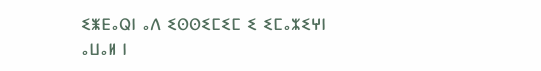ⵉⵥⴹⴰⵕⵏ ⴰⴷ ⵉⵙⵙⵉⵎⵉⵎ ⵉ ⵉⵎⴰⵣⵉⵖⵏ ⴰⵡⴰⵍ ⵏ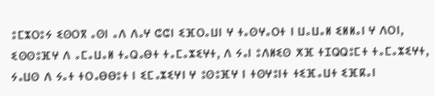ⵓⵎⵣⵔⵓⵢ ⵉⵙⵔⴳ ⴰⵙⵏ ⴰⴷ ⴷⴰⵖ ⵛⵛⵏ ⵉⴼⵔⴰⵡⵏ ⵖ ⵜⴰⵙⵖⴰⵔⵜ ⵏ ⵡⴰⵡⴰⵍ ⵉⵍⵍⴰⵏ ⵖ ⴷⵔⵏ, ⵉⵙⵙⵓⴼⵖ ⴷ ⴰⵎⴰⵡⴰⵍ ⵜⴰⵕⴰⴱⵜ ⵜⴰⵎⴰⵣⵉⵖⵜ, ⴷ ⵢⴰⵏ ⵓⴷⵍⵉⵙ ⵅⴼ ⵜⵊⵕⵕⵓⵎⵜ ⵜⴰⵎⴰⵣⵉⵖⵜ, ⵢⴰⵡⵙ ⴷ ⵢⴰⵜ ⵜⵔⴰⴱⴱⵓⵜ ⵏ ⵉⵎⴰⵣⵉⵖⵏ ⵖ ⵓⵙⵓⴼⵖ ⵏ ⵜⵙⵖⵓⵏⵜ ⵜⵉⴼⴰⵡⵜ ⵉⴼⴽⴰⵏ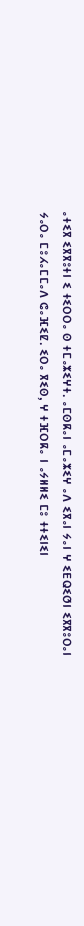ⴰⵜⵉⴳ ⵉⴳⴳⵓⵜⵏ ⵉ ⵜⵉⵔⵔⴰ ⵙ ⵜⵎⴰⵣⵉⵖⵜ. ⴰⵎⵙⴽⴰⵏ ⴰⵎⴰⵣⵉⵖ ⴰⴷ ⵉⴳⴰⵏ ⵢⴰⵏ ⵖ ⵉⴹⵕⵉⵚⵏ ⵉⴳⴳⵓⵔⴰⵏ ⵢⴰⵔⴰ ⵎⵓⵃⴰⵎⵎⴰⴷ ⵛⴰⴼⵉⵇ. ⵉⵔⴰ ⴳⵉⵙ, ⵖ ⵜⴼⵔⴽⴰ ⵏ ⴰⵢⵍⵍⵉ ⵎⵓ ⵜⵜⵉⵏⵉⵏ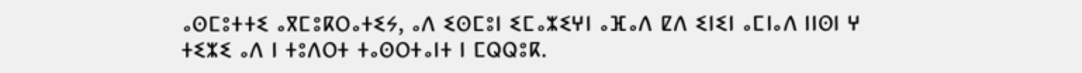ⴰⵙⵎⵓⵜⵜⵉ ⴰⴳⵎⵓⴽⵔⴰⵜⵉⵢ, ⴰⴷ ⵉⵙⵎⵓⵏ ⵉⵎⴰⵣⵉⵖⵏ ⴰⴼⴰⴷ ⵇⴷ ⵉⵏⵉⵏ ⴰⵎⵏⴰⴷ ⵏⵏⵙⵏ ⵖ ⵜⵉⵣⵉ ⴰⴷ ⵏ ⵜⵓⴷⵔⵜ ⵜⴰⵙⵔⵜⴰⵏⵜ ⵏ ⵎⵕⵕⵓⴽ.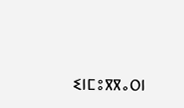ⵉⵏⵎⵓⴳⴳⴰⵔⵏ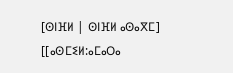[ⵙⵏⴼⵍ | ⵙⵏⴼⵍ ⴰⵙⴰⴳⵎ]
[[ⴰⵙⵎⵉⵍ:ⴰⵎⴰⵔⴰ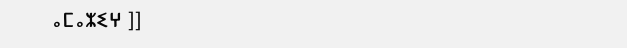ⴰⵎⴰⵣⵉⵖ ]]